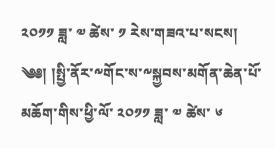༢༠༡༡ ཟླ་ ༧ ཚེས་ ༡ རེས་གཟའ་པ་སངས།
༄༅། །སྤྱི་ནོར་༸གོང་ས་༸སྐྱབས་མགོན་ཆེན་པོ་མཆོག་གིས་ཕྱི་ལོ་ ༢༠༡༡ ཟླ་ ༧ ཚེས་ ༦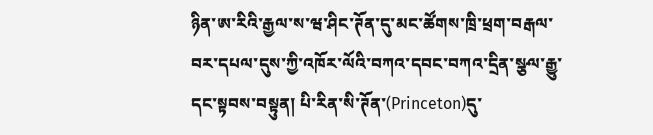ཉིན་ཨ་རིའི་རྒྱལ་ས་ཝ་ཤིང་ཊོན་དུ་མང་ཚོགས་ཁྲི་ཕྲག་བརྒལ་བར་དཔལ་དུས་ཀྱི་འཁོར་ལོའི་བཀའ་དབང་བཀའ་དྲིན་སྩལ་རྒྱུ་དང་སྟབས་བསྟུན། པི་རིན་སི་ཊོན་(Princeton)དུ་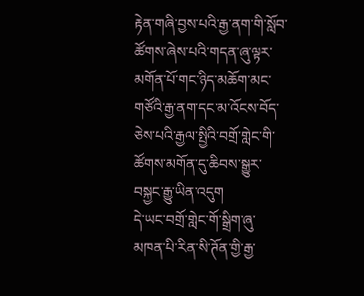རྟེན་གཞི་བྱས་པའི་རྒྱ་ནག་གི་སློབ་ཚོགས་ཞེས་པའི་གདན་ཞུ་ལྟར་མགོན་པོ་གང་ཉིད་མཆོག་མང་གཙོའི་རྒྱ་ནག་དང་མ་འོངས་བོད་ཅེས་པའི་རྒྱལ་སྤྱིའི་བགྲོ་གླེང་གི་ཚོགས་མགོན་དུ་ཆིབས་སྒྱུར་བསྐྱང་རྒྱུ་ཡིན་འདུག
དེ་ཡང་བགྲོ་གླེང་གོ་སྒྲིག་ཞུ་མཁན་པི་རིན་སི་ཊོན་གྱི་རྒྱ་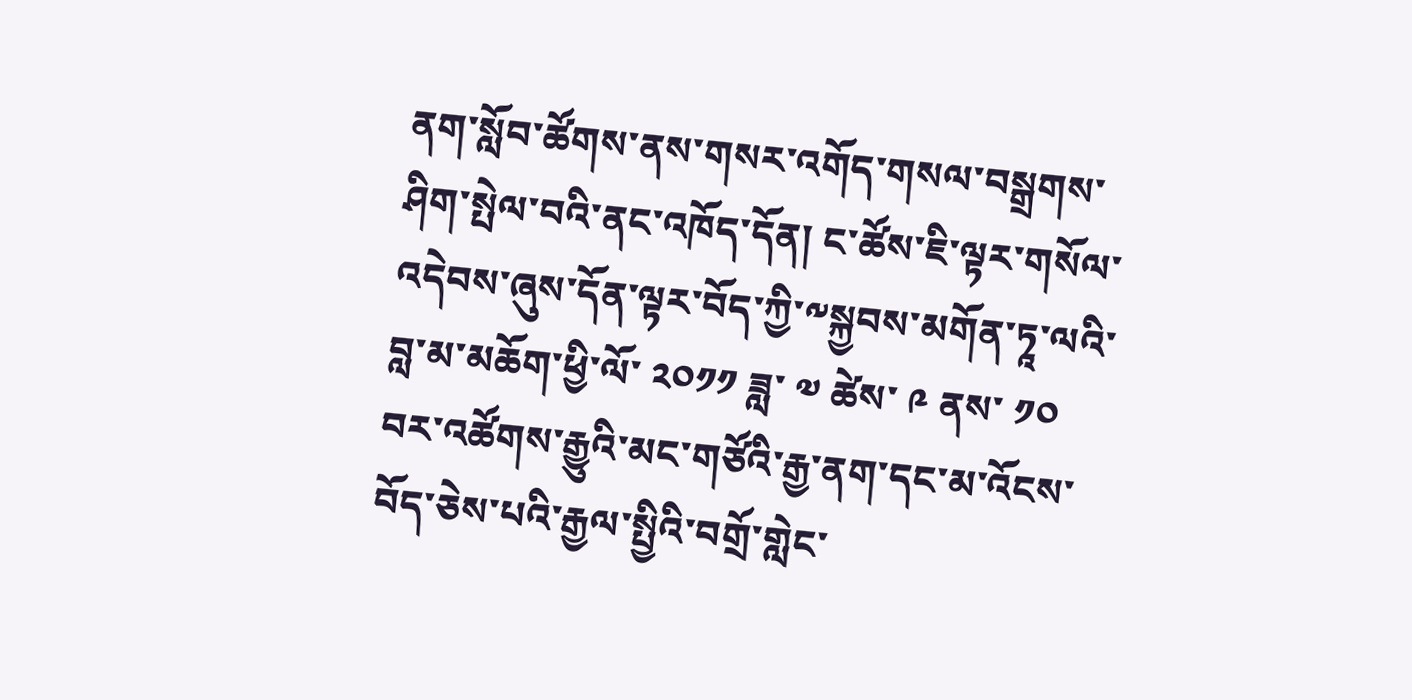ནག་སློབ་ཚོགས་ནས་གསར་འགོད་གསལ་བསྒྲགས་ཤིག་སྤེལ་བའི་ནང་འཁོད་དོན། ང་ཚོས་ཇི་ལྟར་གསོལ་འདེབས་ཞུས་དོན་ལྟར་བོད་ཀྱི་༸སྐྱབས་མགོན་ཏཱ་ལའི་བླ་མ་མཆོག་ཕྱི་ལོ་ ༢༠༡༡ ཟླ་ ༧ ཚེས་ ༩ ནས་ ༡༠ བར་འཚོགས་རྒྱུའི་མང་གཙོའི་རྒྱ་ནག་དང་མ་འོངས་བོད་ཅེས་པའི་རྒྱལ་སྤྱིའི་བགྲོ་གླེང་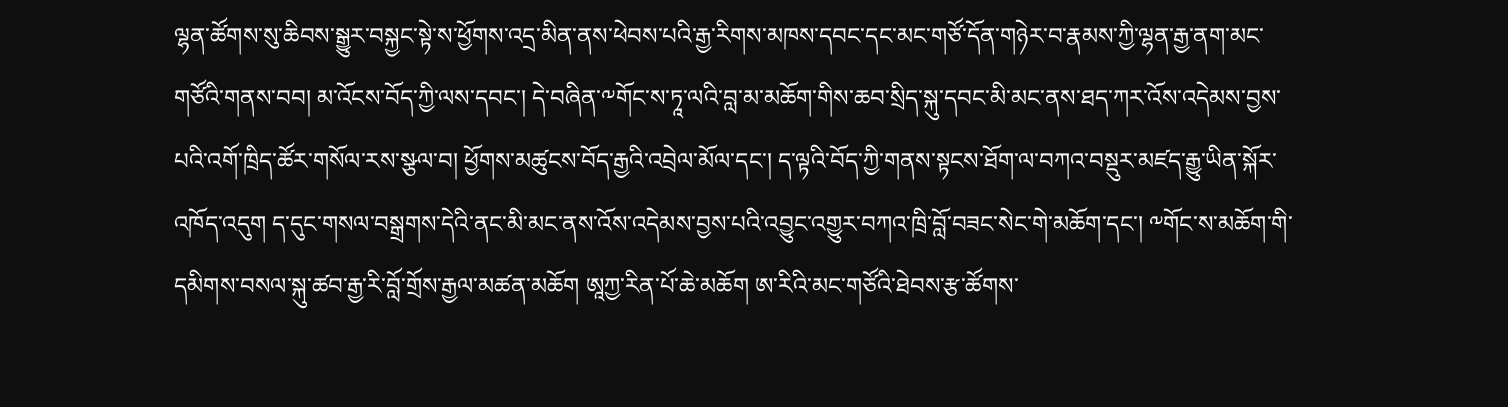ལྷན་ཚོགས་སུ་ཆིབས་སྒྱུར་བསྐྱང་སྟེ་ས་ཕྱོགས་འདྲ་མིན་ནས་ཕེབས་པའི་རྒྱ་རིགས་མཁས་དབང་དང་མང་གཙོ་དོན་གཉེར་བ་རྣམས་ཀྱི་ལྷན་རྒྱ་ནག་མང་གཙོའི་གནས་བབ། མ་འོངས་བོད་ཀྱི་ལས་དབང་། དེ་བཞིན་༸གོང་ས་ཏཱ་ལའི་བླ་མ་མཆོག་གིས་ཆབ་སྲིད་སྐུ་དབང་མི་མང་ནས་ཐད་ཀར་འོས་འདེམས་བྱས་པའི་འགོ་ཁྲིད་ཚོར་གསོལ་རས་སྩལ་བ། ཕྱོགས་མཚུངས་བོད་རྒྱའི་འབྲེལ་མོལ་དང་། ད་ལྟའི་བོད་ཀྱི་གནས་སྟངས་ཐོག་ལ་བཀའ་བསྡུར་མཛད་རྒྱུ་ཡིན་སྐོར་འཁོད་འདུག ད་དུང་གསལ་བསྒྲགས་དེའི་ནང་མི་མང་ནས་འོས་འདེམས་བྱས་པའི་འབྱུང་འགྱུར་བཀའ་ཁྲི་བློ་བཟང་སེང་གེ་མཆོག་དང་། ༸གོང་ས་མཆོག་གི་དམིགས་བསལ་སྐུ་ཚབ་རྒྱ་རི་བློ་གྲོས་རྒྱལ་མཚན་མཆོག ཨཱཀྱ་རིན་པོ་ཆེ་མཆོག ཨ་རིའི་མང་གཙོའི་ཐེབས་རྩ་ཚོགས་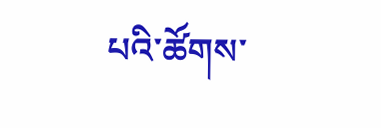པའི་ཚོགས་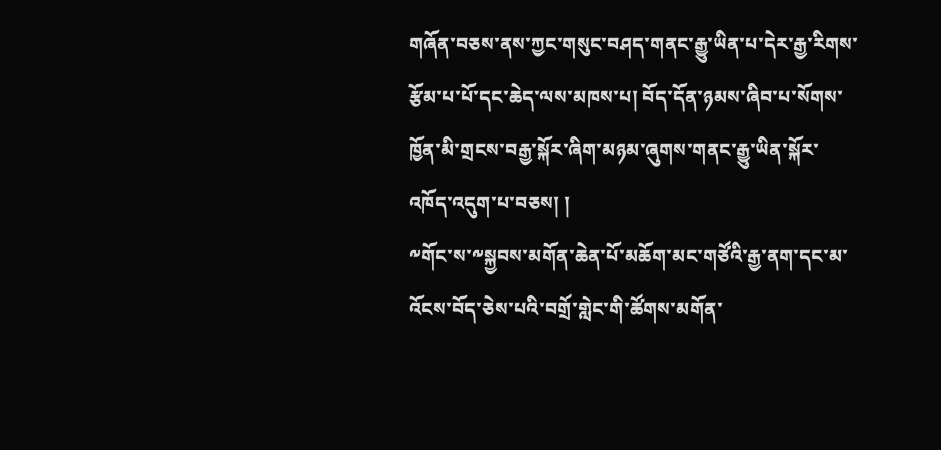གཞོན་བཅས་ནས་ཀྱང་གསུང་བཤད་གནང་རྒྱུ་ཡིན་པ་དེར་རྒྱ་རིགས་རྩོམ་པ་པོ་དང་ཆེད་ལས་མཁས་པ། བོད་དོན་ཉམས་ཞིབ་པ་སོགས་ཁྱོན་མི་གྲངས་བརྒྱ་སྐོར་ཞིག་མཉམ་ཞུགས་གནང་རྒྱུ་ཡིན་སྐོར་འཁོད་འདུག་པ་བཅས། །
༸གོང་ས་༸སྐྱབས་མགོན་ཆེན་པོ་མཆོག་མང་གཙོའི་རྒྱ་ནག་དང་མ་འོངས་བོད་ཅེས་པའི་བགྲོ་གླེང་གི་ཚོགས་མགོན་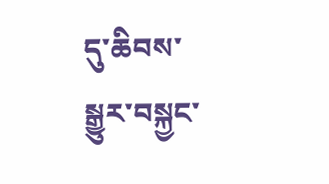དུ་ཆིབས་སྒྱུར་བསྐྱང་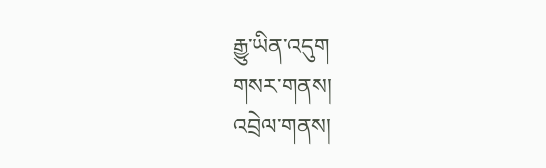རྒྱུ་ཡིན་འདུག
གསར་གནས།
འབྲེལ་གནས།